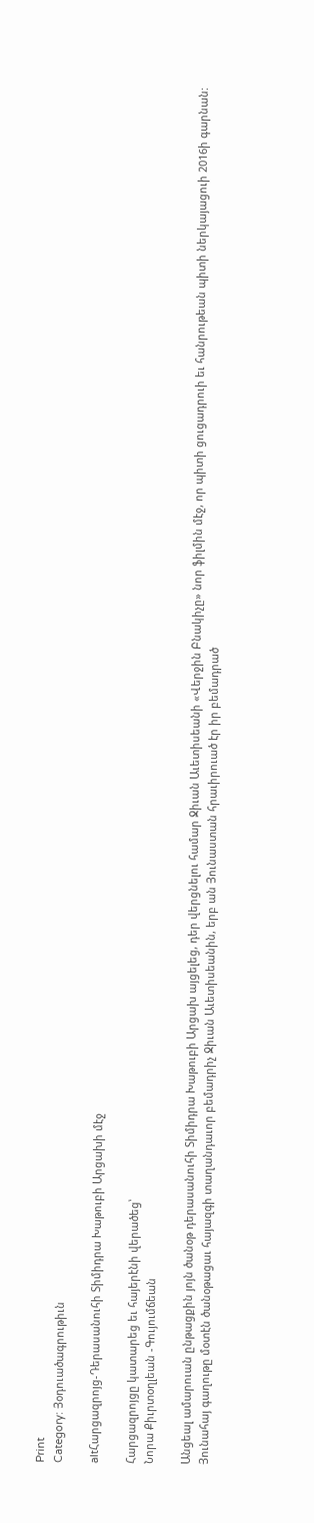Print
Category: Յօդուածագրութիւն

altՀարցազրոյց-Դերասանուհի Տիմիդրա Խաթուբի Արցախի մէջ

Հարցազրոյցը կատարեց եւ հայերէնի վերածեց՝
Նորա Քիւրտօղլեան -Գույումճեան

Անցեալ ամարուան ընթացքին յոյն ծանօթ դերասանուհի Տիմիդրա Խաթուբի Արցախ այցելեց, դեր վերցնելու համար Ջիւան Աւետիսեանի «Վերջին Բնակիչը» նոր ֆիլմին մէջ, որ պիտի ցուցադրուի եւ հանրութեան պիտի ներկայացուի 2016ի գարնան:
Յունահայ գաղութը մօտէն ծանօթացաւ հայազգի տաղանդաւոր բեմադրիչ Ջիւան Աւետիսեանին, երբ ան Յունաստան հրաւիրուած էր իր բեմադրած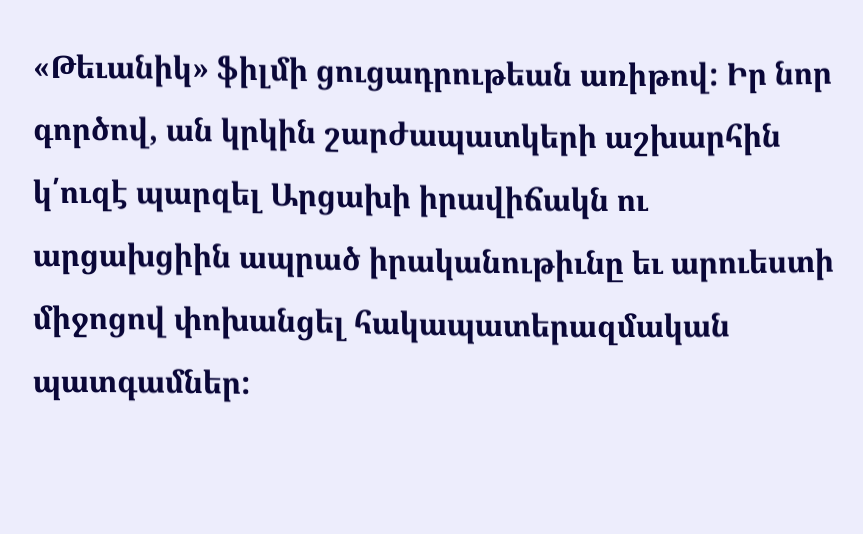«Թեւանիկ» ֆիլմի ցուցադրութեան առիթով: Իր նոր գործով, ան կրկին շարժապատկերի աշխարհին կ՛ուզէ պարզել Արցախի իրավիճակն ու արցախցիին ապրած իրականութիւնը եւ արուեստի միջոցով փոխանցել հակապատերազմական պատգամներ: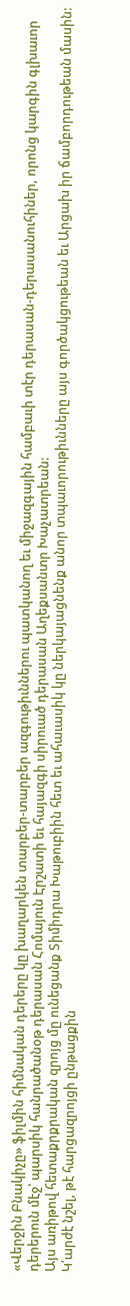«Վերջին Բնակիչը» ֆիլմին հիմնական դերերը կը խաղարկեն տարբեր-տարբեր ազգութիւններու պատկանող եւ միջազգային համբաւի տէր դերասան-դերասանուհիներ, որոնց կարգին գլխաւոր դերերուն մէջ՝ պարսիկ հանրածանօթ դերասան Հոմայուն Էրշատի եւ հայազգի սիրուած դերասան Աղեքսանտր Խաչատրեան:
Այս առիթով հետաքրքրական զրոյց մը ունեցանք Տիմիդրա Խաթուբիին հետ եւ ահաւասիկ կը ներկայացնենք անոր տպաւորութիւնները այս գործակցութեան եւ Արցախ իր ճամբորդութեան մասին:
Կ՛արժէ նշել, թէ հարցազրոյցի ընթացքին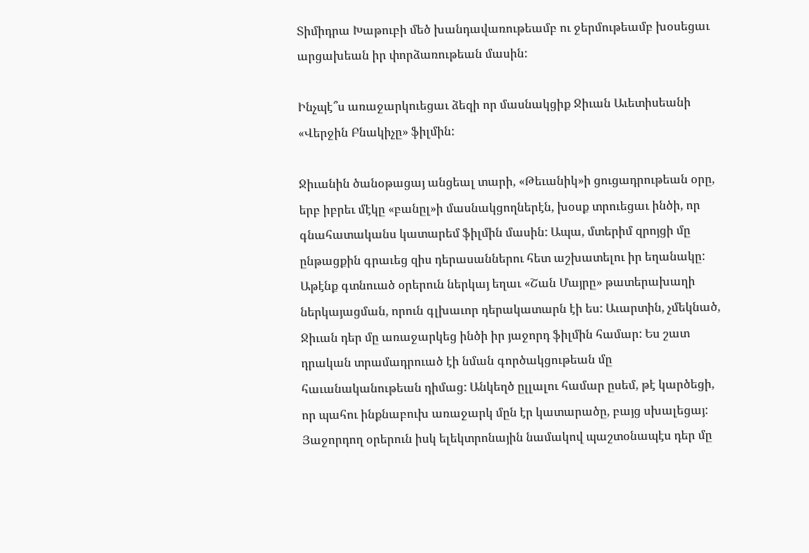Տիմիդրա Խաթուբի մեծ խանդավառութեամբ ու ջերմութեամբ խօսեցաւ արցախեան իր փորձառութեան մասին:

Ինչպէ՞ս առաջարկուեցաւ ձեզի որ մասնակցիք Ջիւան Աւետիսեանի «Վերջին Բնակիչը» ֆիլմին:

Ջիւանին ծանօթացայ անցեալ տարի, «Թեւանիկ»ի ցուցադրութեան օրը, երբ իբրեւ մէկը «բանըլ»ի մասնակցողներէն, խօսք տրուեցաւ ինծի, որ գնահատականս կատարեմ ֆիլմին մասին: Ապա, մտերիմ զրոյցի մը ընթացքին գրաւեց զիս դերասաններու հետ աշխատելու իր եղանակը: Աթէնք գտնուած օրերուն ներկայ եղաւ «Շան Մայրը» թատերախաղի ներկայացման, որուն գլխաւոր դերակատարն էի ես: Աւարտին, չմեկնած, Ջիւան դեր մը առաջարկեց ինծի իր յաջորդ ֆիլմին համար: Ես շատ դրական տրամադրուած էի նման գործակցութեան մը հաւանականութեան դիմաց: Անկեղծ ըլլալու համար ըսեմ, թէ կարծեցի, որ պահու ինքնաբուխ առաջարկ մըն էր կատարածը, բայց սխալեցայ: Յաջորդող օրերուն իսկ ելեկտրոնային նամակով պաշտօնապէս դեր մը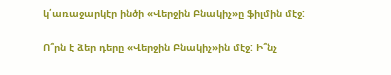կ՛առաջարկէր ինծի «Վերջին Բնակիչ»ը ֆիլմին մէջ:

Ո՞րն է ձեր դերը «Վերջին Բնակիչ»ին մէջ: Ի՞նչ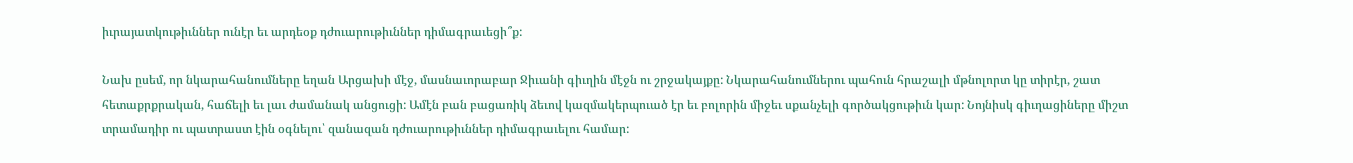իւրայատկութիւններ ունէր եւ արդեօք դժուարութիւններ դիմագրաւեցի՞ք:

Նախ ըսեմ, որ նկարահանումները եղան Արցախի մէջ, մասնաւորաբար Ջիւանի գիւղին մէջն ու շրջակայքը: Նկարահանումներու պահուն հրաշալի մթնոլորտ կը տիրէր, շատ հետաքրքրական, հաճելի եւ լաւ ժամանակ անցուցի: Ամէն բան բացառիկ ձեւով կազմակերպուած էր եւ բոլորին միջեւ սքանչելի գործակցութիւն կար: Նոյնիսկ գիւղացիները միշտ տրամադիր ու պատրաստ էին օգնելու՝ զանազան դժուարութիւններ դիմագրաւելու համար: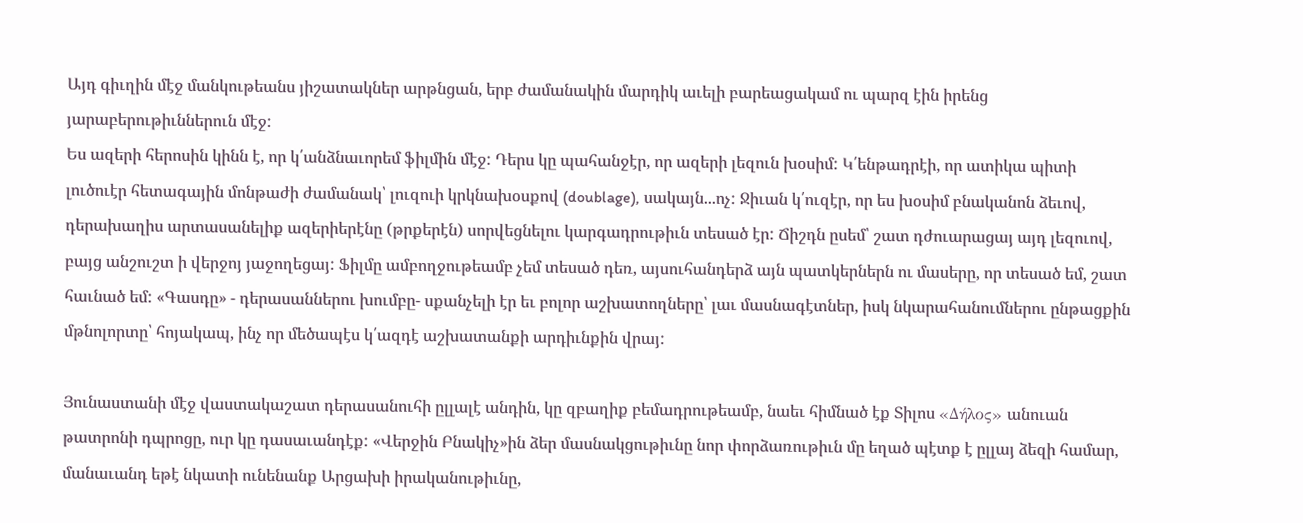Այդ գիւղին մէջ մանկութեանս յիշատակներ արթնցան, երբ ժամանակին մարդիկ աւելի բարեացակամ ու պարզ էին իրենց յարաբերութիւններուն մէջ:
Ես ազերի հերոսին կինն է, որ կ՛անձնաւորեմ ֆիլմին մէջ: Դերս կը պահանջէր, որ ազերի լեզուն խօսիմ: Կ՛ենթադրէի, որ ատիկա պիտի լուծուէր հետագային մոնթաժի ժամանակ՝ լուզուի կրկնախօսքով (doublage), սակայն...ոչ: Ջիւան կ՛ուզէր, որ ես խօսիմ բնականոն ձեւով, դերախաղիս արտասանելիք ազերիերէնը (թրքերէն) սորվեցնելու կարգադրութիւն տեսած էր: Ճիշդն ըսեմ՝ շատ դժուարացայ այդ լեզուով, բայց անշուշտ ի վերջոյ յաջողեցայ: Ֆիլմը ամբողջութեամբ չեմ տեսած դեռ, այսուհանդերձ այն պատկերներն ու մասերը, որ տեսած եմ, շատ հաւնած եմ: «Գասդը» - դերասաններու խումբը- սքանչելի էր եւ բոլոր աշխատողները՝ լաւ մասնագէտներ, իսկ նկարահանումներու ընթացքին մթնոլորտը՝ հոյակապ, ինչ որ մեծապէս կ՛ազդէ աշխատանքի արդիւնքին վրայ:

Յունաստանի մէջ վաստակաշատ դերասանուհի ըլլալէ անդին, կը զբաղիք բեմադրութեամբ, նաեւ հիմնած էք Տիլոս «Δήλος» անուան թատրոնի դպրոցը, ուր կը դասաւանդէք: «Վերջին Բնակիչ»ին ձեր մասնակցութիւնը նոր փորձառութիւն մը եղած պէտք է ըլլայ ձեզի համար, մանաւանդ եթէ նկատի ունենանք Արցախի իրականութիւնը,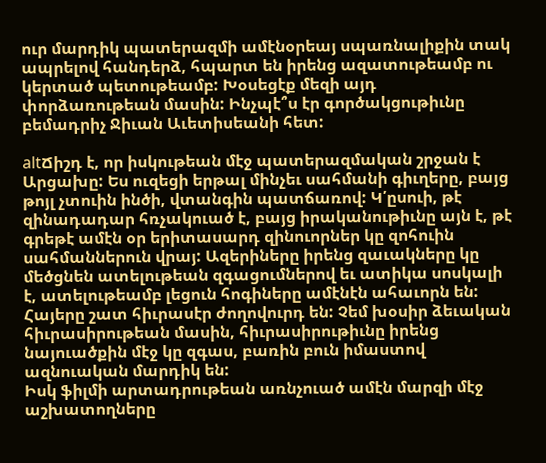ուր մարդիկ պատերազմի ամէնօրեայ սպառնալիքին տակ ապրելով հանդերձ, հպարտ են իրենց ազատութեամբ ու կերտած պետութեամբ: Խօսեցէք մեզի այդ փորձառութեան մասին: Ինչպէ՞ս էր գործակցութիւնը բեմադրիչ Ջիւան Աւետիսեանի հետ:

altՃիշդ է, որ իսկութեան մէջ պատերազմական շրջան է Արցախը: Ես ուզեցի երթալ մինչեւ սահմանի գիւղերը, բայց թոյլ չտուին ինծի, վտանգին պատճառով: Կ՛ըսուի, թէ զինադադար հռչակուած է, բայց իրականութիւնը այն է, թէ գրեթէ ամէն օր երիտասարդ զինուորներ կը զոհուին սահմաններուն վրայ: Ազերիները իրենց զաւակները կը մեծցնեն ատելութեան զգացումներով եւ ատիկա սոսկալի է, ատելութեամբ լեցուն հոգիները ամէնէն ահաւորն են: Հայերը շատ հիւրասէր ժողովուրդ են: Չեմ խօսիր ձեւական հիւրասիրութեան մասին, հիւրասիրութիւնը իրենց նայուածքին մէջ կը զգաս, բառին բուն իմաստով ազնուական մարդիկ են:
Իսկ ֆիլմի արտադրութեան առնչուած ամէն մարզի մէջ աշխատողները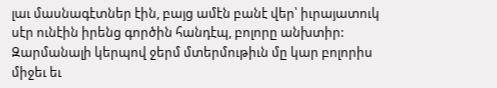լաւ մասնագէտներ էին, բայց ամէն բանէ վեր՝ իւրայատուկ սէր ունէին իրենց գործին հանդէպ, բոլորը անխտիր: Զարմանալի կերպով ջերմ մտերմութիւն մը կար բոլորիս միջեւ եւ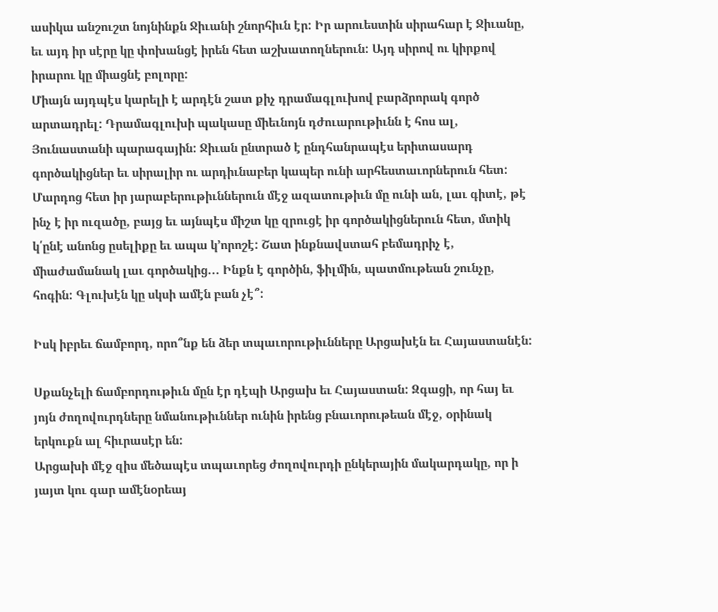ասիկա անշուշտ նոյնինքն Ջիւանի շնորհիւն էր: Իր արուեստին սիրահար է Ջիւանը, եւ այդ իր սէրը կը փոխանցէ իրեն հետ աշխատողներուն: Այդ սիրով ու կիրքով իրարու կը միացնէ բոլորը:
Միայն այդպէս կարելի է արդէն շատ քիչ դրամագլուխով բարձրորակ գործ արտադրել: Դրամագլուխի պակասը միեւնոյն դժուարութիւնն է հոս ալ, Յունաստանի պարագային: Ջիւան ընտրած է ընդհանրապէս երիտասարդ գործակիցներ եւ սիրալիր ու արդիւնաբեր կապեր ունի արհեստաւորներուն հետ: Մարդոց հետ իր յարաբերութիւններուն մէջ ազատութիւն մը ունի ան, լաւ գիտէ, թէ ինչ է իր ուզածը, բայց եւ այնպէս միշտ կը զրուցէ իր գործակիցներուն հետ, մտիկ կ՛ընէ անոնց ըսելիքը եւ ապա կ’որոշէ: Շատ ինքնավստահ բեմադրիչ է, միաժամանակ լաւ գործակից... Ինքն է գործին, ֆիլմին, պատմութեան շունչը, հոգին: Գլուխէն կը սկսի ամէն բան չէ՞:

Իսկ իբրեւ ճամբորդ, որո՞նք են ձեր տպաւորութիւնները Արցախէն եւ Հայաստանէն:

Սքանչելի ճամբորդութիւն մըն էր դէպի Արցախ եւ Հայաստան: Զգացի, որ հայ եւ յոյն ժողովուրդները նմանութիւններ ունին իրենց բնաւորութեան մէջ, օրինակ երկուքն ալ հիւրասէր են:
Արցախի մէջ զիս մեծապէս տպաւորեց ժողովուրդի ընկերային մակարդակը, որ ի յայտ կու գար ամէնօրեայ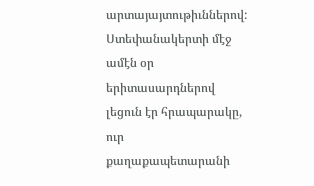արտայայտութիւններով: Ստեփանակերտի մէջ ամէն օր երիտասարդներով լեցուն էր հրապարակը, ուր քաղաքապետարանի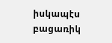իսկապէս բացառիկ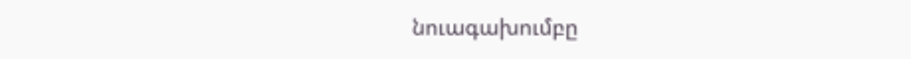նուագախումբը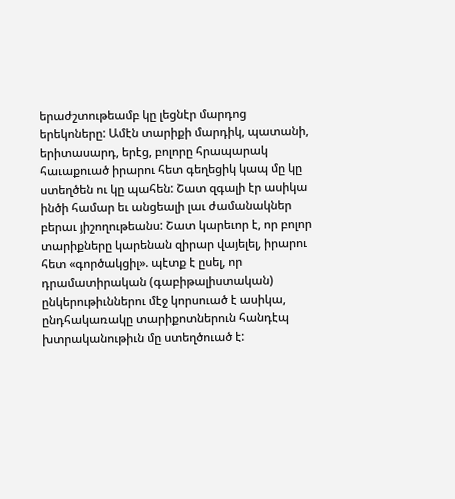երաժշտութեամբ կը լեցնէր մարդոց երեկոները: Ամէն տարիքի մարդիկ, պատանի, երիտասարդ, երէց, բոլորը հրապարակ հաւաքուած իրարու հետ գեղեցիկ կապ մը կը ստեղծեն ու կը պահեն: Շատ զգալի էր ասիկա ինծի համար եւ անցեալի լաւ ժամանակներ բերաւ յիշողութեանս: Շատ կարեւոր է, որ բոլոր տարիքները կարենան զիրար վայելել, իրարու հետ «գործակցիլ». պէտք է ըսել, որ դրամատիրական (գաբիթալիստական) ընկերութիւններու մէջ կորսուած է ասիկա, ընդհակառակը տարիքոտներուն հանդէպ խտրականութիւն մը ստեղծուած է: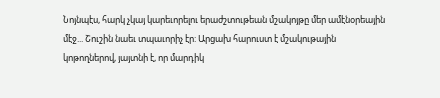Նոյնպէս, հարկ չկայ կարեւորելու երաժշտութեան մշակոյթը մեր ամէնօրեային մէջ... Շուշին նաեւ տպաւորիչ էր: Արցախ հարուստ է մշակութային կոթողներով, յայտնի է, որ մարդիկ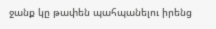ջանք կը թափեն պահպանելու իրենց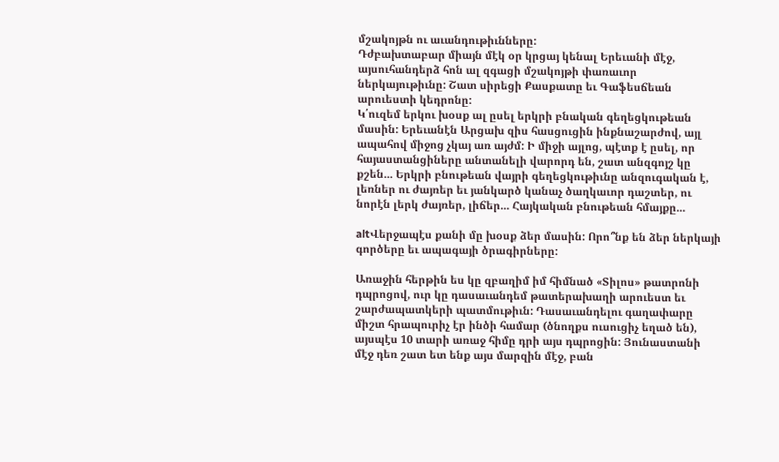մշակոյթն ու աւանդութիւնները:
Դժբախտաբար միայն մէկ օր կրցայ կենալ Երեւանի մէջ, այսուհանդերձ հոն ալ զգացի մշակոյթի փառաւոր ներկայութիւնը: Շատ սիրեցի Քասքատը եւ Գաֆեսճեան արուեստի կեդրոնը:
Կ՛ուզեմ երկու խօսք ալ ըսել երկրի բնական գեղեցկութեան մասին: Երեւանէն Արցախ զիս հասցուցին ինքնաշարժով, այլ ապահով միջոց չկայ առ այժմ: Ի միջի այլոց, պէտք է ըսել, որ հայաստանցիները անտանելի վարորդ են, շատ անզգոյշ կը քշեն... Երկրի բնութեան վայրի գեղեցկութիւնը անզուգական է, լեռներ ու ժայռեր եւ յանկարծ կանաչ ծաղկաւոր դաշտեր, ու նորէն լերկ ժայռեր, լիճեր... Հայկական բնութեան հմայքը...

altՎերջապէս քանի մը խօսք ձեր մասին: Որո՞նք են ձեր ներկայի գործերը եւ ապագայի ծրագիրները:

Առաջին հերթին ես կը զբաղիմ իմ հիմնած «Տիլոս» թատրոնի դպրոցով, ուր կը դասաւանդեմ թատերախաղի արուեստ եւ շարժապատկերի պատմութիւն: Դասաւանդելու գաղափարը միշտ հրապուրիչ էր ինծի համար (ծնողքս ուսուցիչ եղած են), այսպէս 10 տարի առաջ հիմը դրի այս դպրոցին: Յունաստանի մէջ դեռ շատ ետ ենք այս մարզին մէջ, բան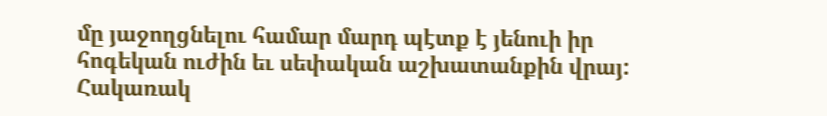մը յաջողցնելու համար մարդ պէտք է յենուի իր հոգեկան ուժին եւ սեփական աշխատանքին վրայ: Հակառակ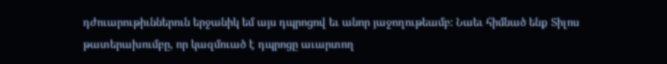դժուարութիւններուն երջանիկ եմ այս դպրոցով եւ անոր յաջողութեամբ: Նաեւ հիմնած ենք Տիլոս թատերախումբը, որ կազմուած է դպրոցը աւարտող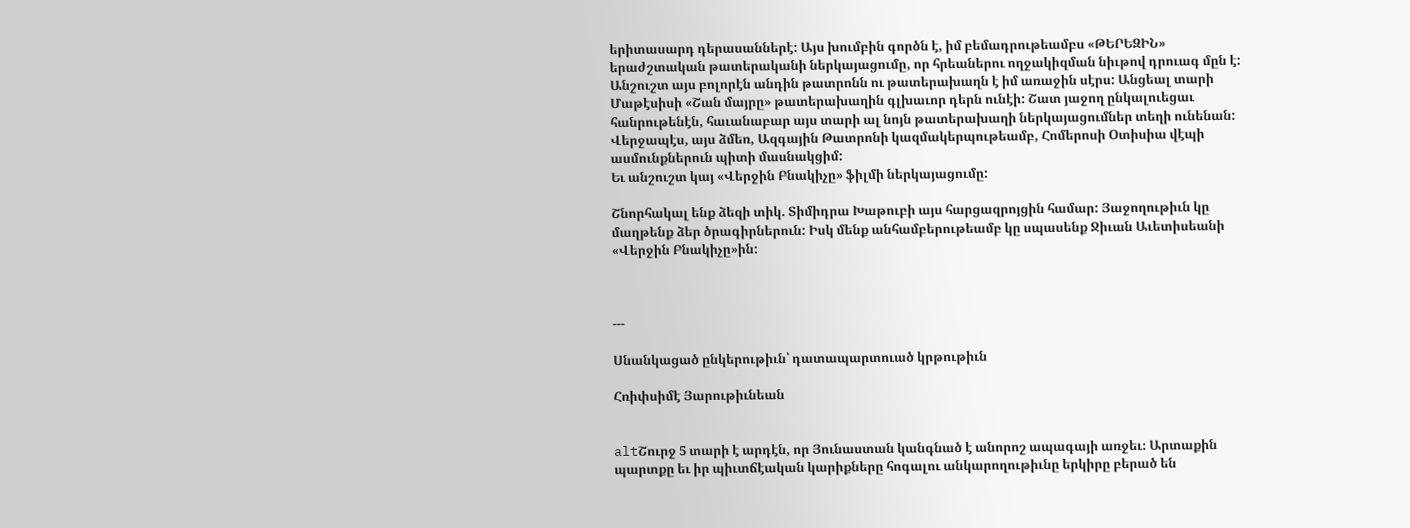երիտասարդ դերասաններէ: Այս խումբին գործն է, իմ բեմադրութեամբս «ԹԵՐԵԶԻՆ» երաժշտական թատերականի ներկայացումը, որ հրեաներու ողջակիզման նիւթով դրուագ մըն է:
Անշուշտ այս բոլորէն անդին թատրոնն ու թատերախաղն է իմ առաջին սէրս: Անցեալ տարի Մաթէսիսի «Շան մայրը» թատերախաղին գլխաւոր դերն ունէի: Շատ յաջող ընկալուեցաւ հանրութենէն, հաւանաբար այս տարի ալ նոյն թատերախաղի ներկայացումներ տեղի ունենան: Վերջապէս, այս ձմեռ, Ազգային Թատրոնի կազմակերպութեամբ, Հոմերոսի Օտիսիա վէպի ասմունքներուն պիտի մասնակցիմ:
Եւ անշուշտ կայ «Վերջին Բնակիչը» ֆիլմի ներկայացումը:

Շնորհակալ ենք ձեզի տիկ. Տիմիդրա Խաթուբի այս հարցազրոյցին համար: Յաջողութիւն կը մաղթենք ձեր ծրագիրներուն: Իսկ մենք անհամբերութեամբ կը սպասենք Ջիւան Աւետիսեանի «Վերջին Բնակիչը»ին:



---

Սնանկացած ընկերութիւն՝ դատապարտուած կրթութիւն

Հռիփսիմէ Յարութիւնեան


altՇուրջ 5 տարի է արդէն, որ Յունաստան կանգնած է անորոշ ապագայի առջեւ։ Արտաքին պարտքը եւ իր պիւտճէական կարիքները հոգալու անկարողութիւնը երկիրը բերած են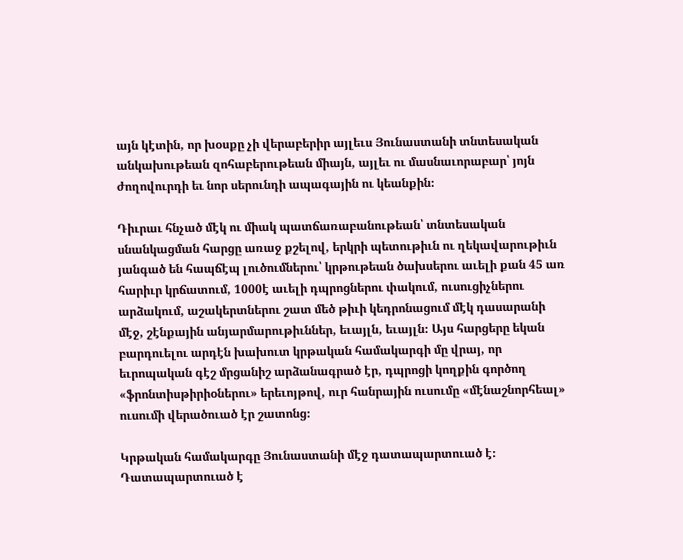այն կէտին, որ խօսքը չի վերաբերիր այլեւս Յունաստանի տնտեսական անկախութեան զոհաբերութեան միայն, այլեւ ու մասնաւորաբար՝ յոյն ժողովուրդի եւ նոր սերունդի ապագային ու կեանքին։

Դիւրաւ հնչած մէկ ու միակ պատճառաբանութեան՝ տնտեսական սնանկացման հարցը առաջ քշելով, երկրի պետութիւն ու ղեկավարութիւն յանգած են հապճէպ լուծումներու՝ կրթութեան ծախսերու աւելի քան 45 առ հարիւր կրճատում, 1000է աւելի դպրոցներու փակում, ուսուցիչներու արձակում, աշակերտներու շատ մեծ թիւի կեդրոնացում մէկ դասարանի մէջ, շէնքային անյարմարութիւններ, եւայլն, եւայլն։ Այս հարցերը եկան բարդուելու արդէն խախուտ կրթական համակարգի մը վրայ, որ եւրոպական գէշ մրցանիշ արձանագրած էր, դպրոցի կողքին գործող «ֆրոնտիսթիրիօներու» երեւոյթով, ուր հանրային ուսումը «մէնաշնորհեալ» ուսումի վերածուած էր շատոնց։

Կրթական համակարգը Յունաստանի մէջ դատապարտուած է։ Դատապարտուած է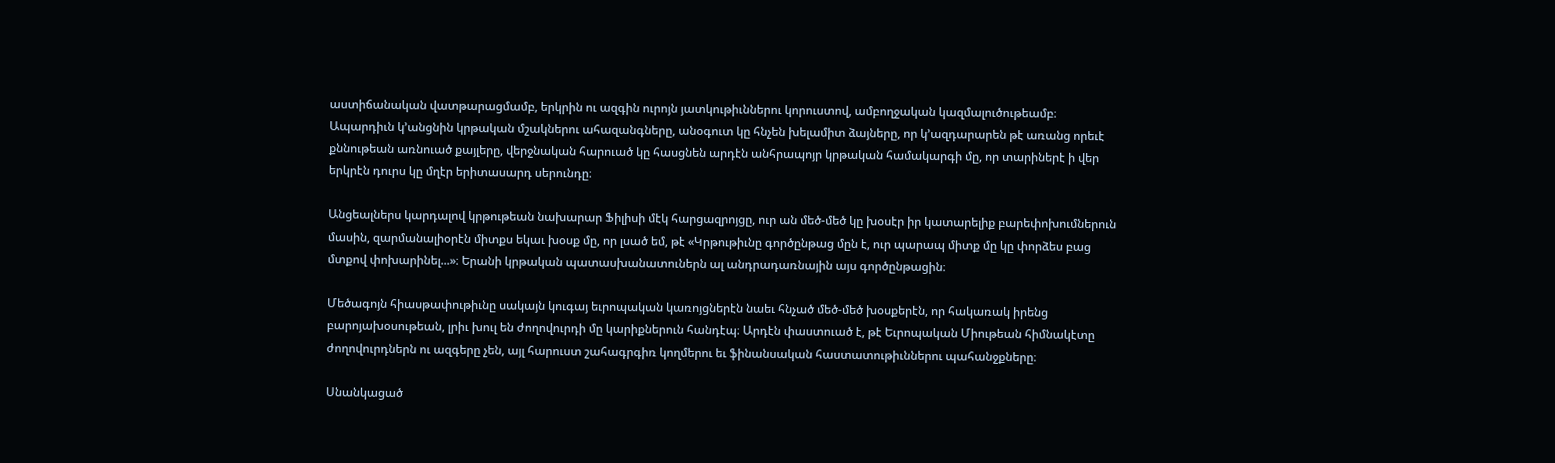աստիճանական վատթարացմամբ, երկրին ու ազգին ուրոյն յատկութիւններու կորուստով, ամբողջական կազմալուծութեամբ։ Ապարդիւն կ’անցնին կրթական մշակներու ահազանգները, անօգուտ կը հնչեն խելամիտ ձայները, որ կ’ազդարարեն թէ առանց որեւէ քննութեան առնուած քայլերը, վերջնական հարուած կը հասցնեն արդէն անհրապոյր կրթական համակարգի մը, որ տարիներէ ի վեր երկրէն դուրս կը մղէր երիտասարդ սերունդը։

Անցեալներս կարդալով կրթութեան նախարար Ֆիլիսի մէկ հարցազրոյցը, ուր ան մեծ-մեծ կը խօսէր իր կատարելիք բարեփոխումներուն մասին, զարմանալիօրէն միտքս եկաւ խօսք մը, որ լսած եմ, թէ «Կրթութիւնը գործընթաց մըն է, ուր պարապ միտք մը կը փորձես բաց մտքով փոխարինել...»։ Երանի կրթական պատասխանատուներն ալ անդրադառնային այս գործընթացին։

Մեծագոյն հիասթափութիւնը սակայն կուգայ եւրոպական կառոյցներէն նաեւ հնչած մեծ-մեծ խօսքերէն, որ հակառակ իրենց բարոյախօսութեան, լրիւ խուլ են ժողովուրդի մը կարիքներուն հանդէպ։ Արդէն փաստուած է, թէ Եւրոպական Միութեան հիմնակէտը ժողովուրդներն ու ազգերը չեն, այլ հարուստ շահագրգիռ կողմերու եւ ֆինանսական հաստատութիւններու պահանջքները։

Սնանկացած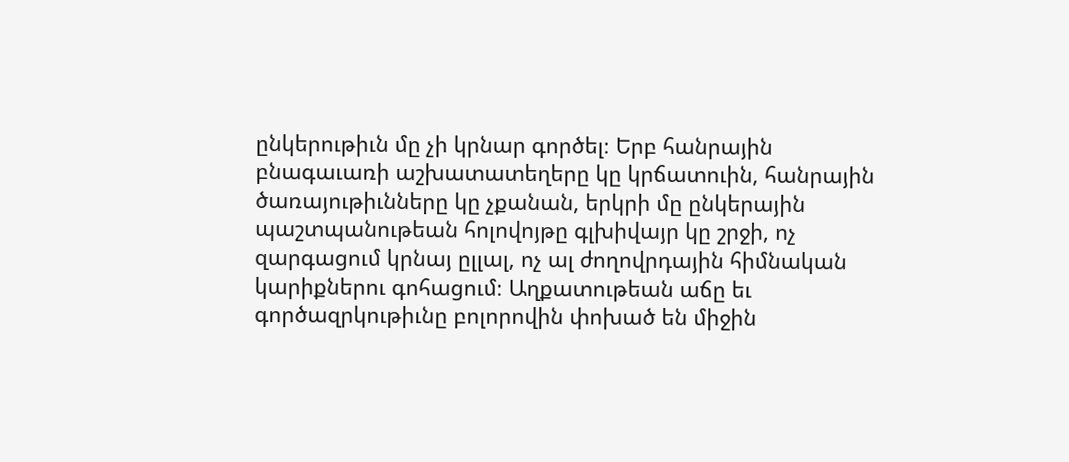ընկերութիւն մը չի կրնար գործել։ Երբ հանրային բնագաւառի աշխատատեղերը կը կրճատուին, հանրային ծառայութիւնները կը չքանան, երկրի մը ընկերային պաշտպանութեան հոլովոյթը գլխիվայր կը շրջի, ոչ զարգացում կրնայ ըլլալ, ոչ ալ ժողովրդային հիմնական կարիքներու գոհացում։ Աղքատութեան աճը եւ գործազրկութիւնը բոլորովին փոխած են միջին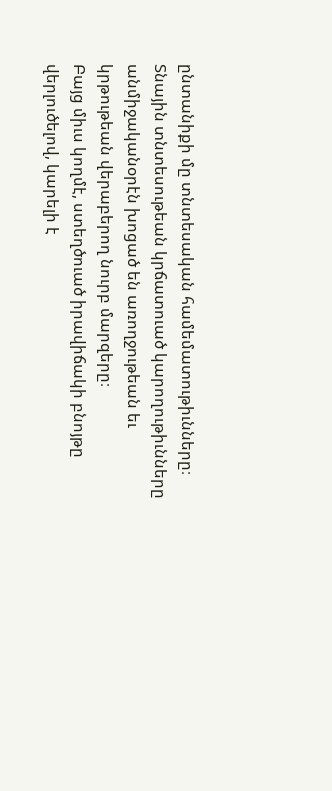ընտանիքի մը տնտեսական համեմատութիւնները։ Տնային տնտեսութեան կրճատուած կարողութիւնները անմիջականօրէն խոցած են առողջութեան եւ կրթութեան վերաբերող նուրբ մարզերը։
Բայց միւս կողմէ, ստեղծուած իրավիճակի բնոյթը վերլուծելով, կարելի է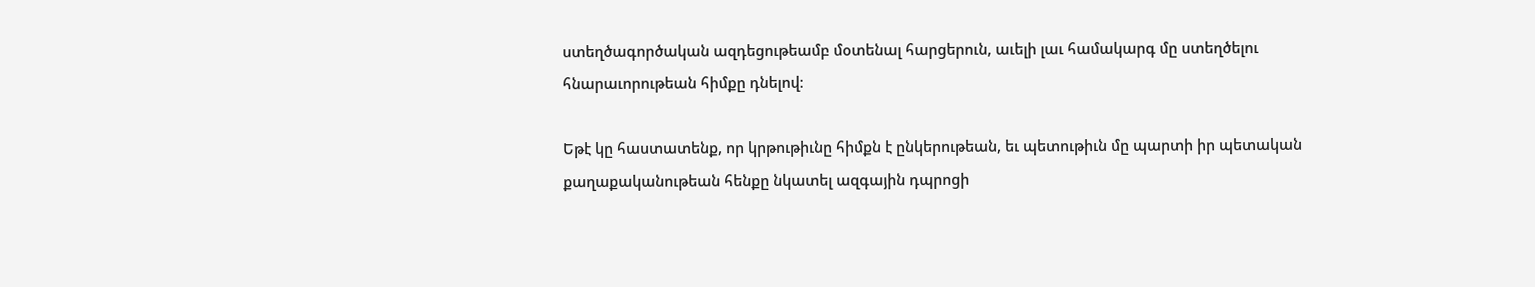ստեղծագործական ազդեցութեամբ մօտենալ հարցերուն, աւելի լաւ համակարգ մը ստեղծելու հնարաւորութեան հիմքը դնելով։

Եթէ կը հաստատենք, որ կրթութիւնը հիմքն է ընկերութեան, եւ պետութիւն մը պարտի իր պետական քաղաքականութեան հենքը նկատել ազգային դպրոցի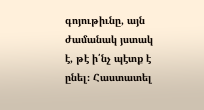գոյութիւնը, այն ժամանակ յստակ է, թէ ի՛նչ պէտք է ընել։ Հաստատել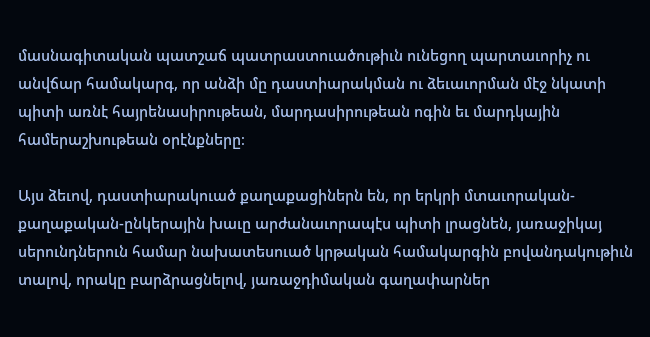մասնագիտական պատշաճ պատրաստուածութիւն ունեցող պարտաւորիչ ու անվճար համակարգ, որ անձի մը դաստիարակման ու ձեւաւորման մէջ նկատի պիտի առնէ հայրենասիրութեան, մարդասիրութեան ոգին եւ մարդկային համերաշխութեան օրէնքները։

Այս ձեւով, դաստիարակուած քաղաքացիներն են, որ երկրի մտաւորական-քաղաքական-ընկերային խաւը արժանաւորապէս պիտի լրացնեն, յառաջիկայ սերունդներուն համար նախատեսուած կրթական համակարգին բովանդակութիւն տալով, որակը բարձրացնելով, յառաջդիմական գաղափարներ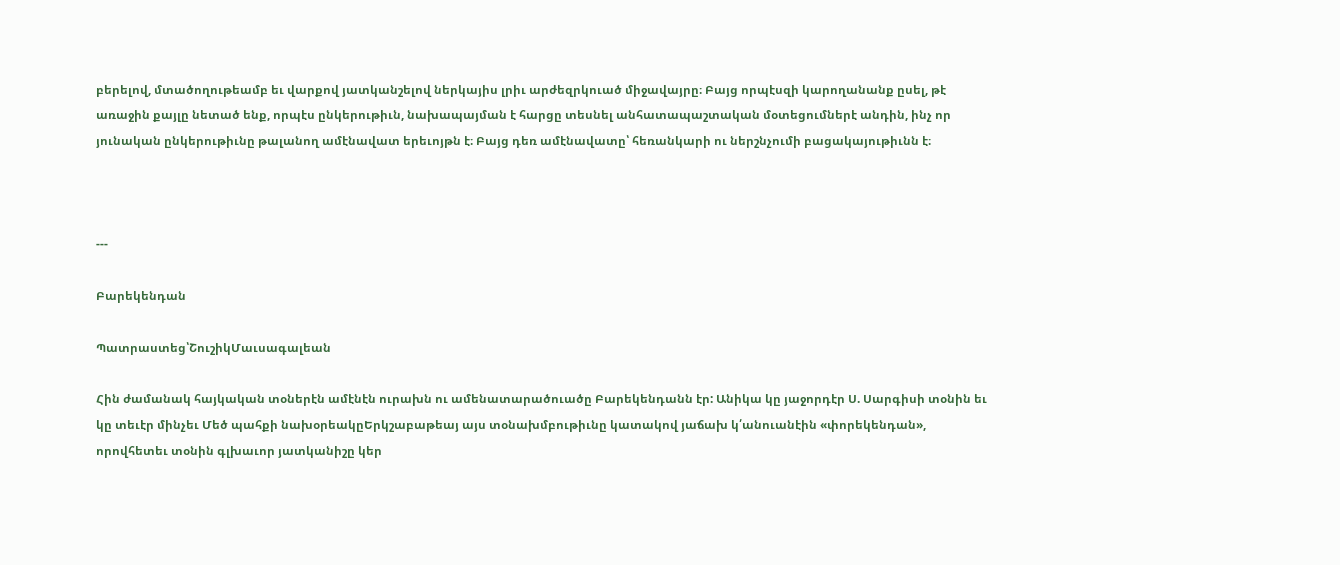բերելով, մտածողութեամբ եւ վարքով յատկանշելով ներկայիս լրիւ արժեզրկուած միջավայրը։ Բայց որպէսզի կարողանանք ըսել, թէ առաջին քայլը նետած ենք, որպէս ընկերութիւն, նախապայման է հարցը տեսնել անհատապաշտական մօտեցումներէ անդին, ինչ որ յունական ընկերութիւնը թալանող ամէնավատ երեւոյթն է։ Բայց դեռ ամէնավատը՝ հեռանկարի ու ներշնչումի բացակայութիւնն է։



---

Բարեկենդան

Պատրաստեց՝ՇուշիկՄաւսագալեան

Հին ժամանակ հայկական տօներէն ամէնէն ուրախն ու ամենատարածուածը Բարեկենդանն էր: Անիկա կը յաջորդէր Ս. Սարգիսի տօնին եւ կը տեւէր մինչեւ Մեծ պահքի նախօրեակըԵրկշաբաթեայ այս տօնախմբութիւնը կատակով յաճախ կ՛անուանէին «փորեկենդան», որովհետեւ տօնին գլխաւոր յատկանիշը կեր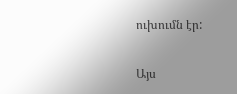ուխումն էր:

Այս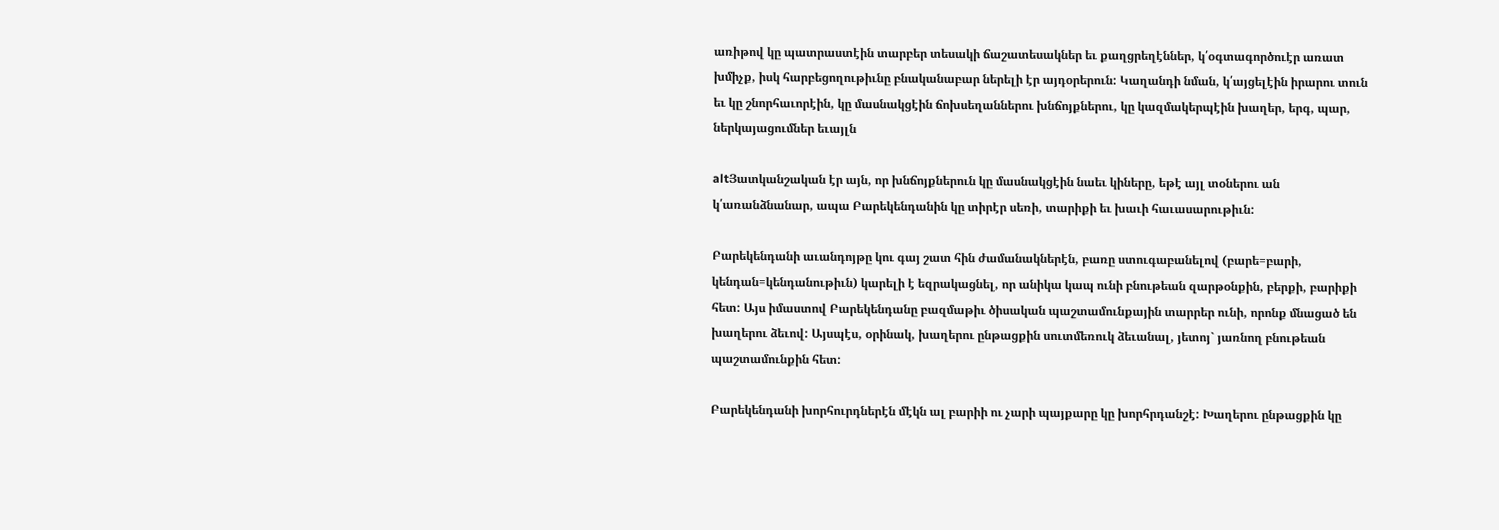առիթով կը պատրաստէին տարբեր տեսակի ճաշատեսակներ եւ քաղցրեղէններ, կ՛օգտագործուէր առատ խմիչք, իսկ հարբեցողութիւնը բնականաբար ներելի էր այդօրերուն: Կաղանդի նման, կ՛այցելէին իրարու տուն եւ կը շնորհաւորէին, կը մասնակցէին ճոխսեղաններու խնճոյքներու, կը կազմակերպէին խաղեր, երգ, պար, ներկայացումներ եւայլն

altՅատկանշական էր այն, որ խնճոյքներուն կը մասնակցէին նաեւ կիները, եթէ այլ տօներու ան կ՛առանձնանար, ապա Բարեկենդանին կը տիրէր սեռի, տարիքի եւ խաւի հաւասարութիւն:

Բարեկենդանի աւանդոյթը կու գայ շատ հին ժամանակներէն, բառը ստուգաբանելով (բարե=բարի, կենդան=կենդանութիւն) կարելի է եզրակացնել, որ անիկա կապ ունի բնութեան զարթօնքին, բերքի, բարիքի հետ: Այս իմաստով Բարեկենդանը բազմաթիւ ծիսական պաշտամունքային տարրեր ունի, որոնք մնացած են խաղերու ձեւով: Այսպէս, օրինակ, խաղերու ընթացքին սուտմեռուկ ձեւանալ, յետոյ` յառնող բնութեան պաշտամունքին հետ:

Բարեկենդանի խորհուրդներէն մէկն ալ բարիի ու չարի պայքարը կը խորհրդանշէ: Խաղերու ընթացքին կը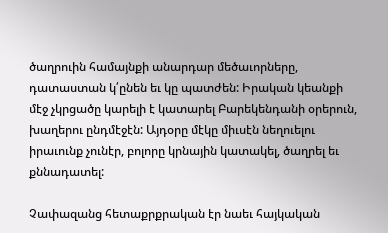ծաղրուին համայնքի անարդար մեծաւորները, դատաստան կ՛ընեն եւ կը պատժեն: Իրական կեանքի մէջ չկրցածը կարելի է կատարել Բարեկենդանի օրերուն, խաղերու ընդմէջէն: Այդօրը մէկը միւսէն նեղուելու իրաւունք չունէր, բոլորը կրնային կատակել, ծաղրել եւ քննադատել:

Չափազանց հետաքրքրական էր նաեւ հայկական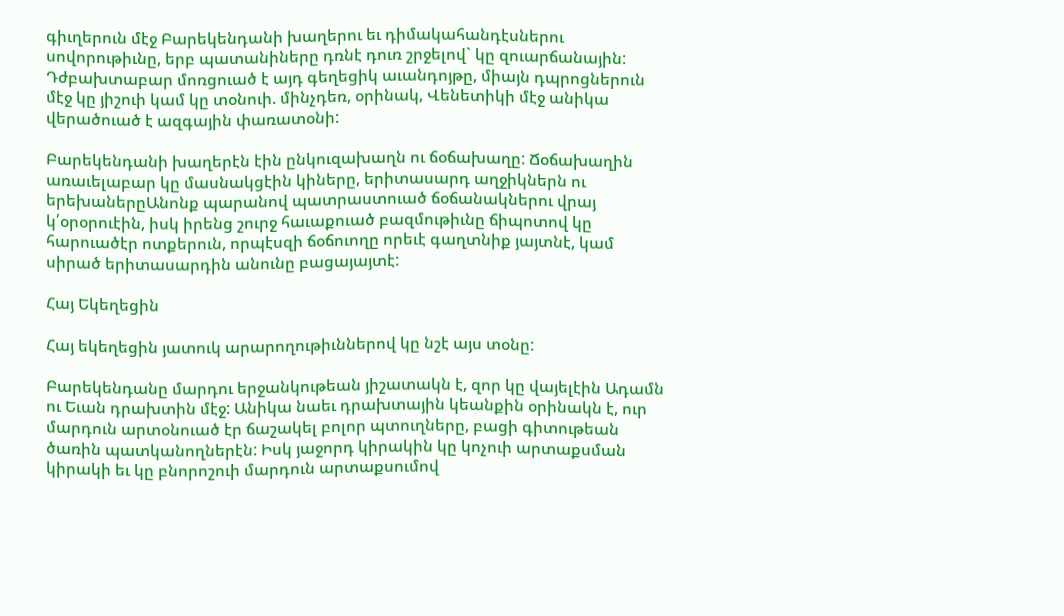գիւղերուն մէջ Բարեկենդանի խաղերու եւ դիմակահանդէսներու սովորութիւնը, երբ պատանիները դռնէ դուռ շրջելով` կը զուարճանային: Դժբախտաբար մոռցուած է այդ գեղեցիկ աւանդոյթը, միայն դպրոցներուն մէջ կը յիշուի կամ կը տօնուի. մինչդեռ, օրինակ, Վենետիկի մէջ անիկա վերածուած է ազգային փառատօնի:

Բարեկենդանի խաղերէն էին ընկուզախաղն ու ճօճախաղը: Ճօճախաղին առաւելաբար կը մասնակցէին կիները, երիտասարդ աղջիկներն ու երեխաներըԱնոնք պարանով պատրաստուած ճօճանակներու վրայ կ՛օրօրուէին, իսկ իրենց շուրջ հաւաքուած բազմութիւնը ճիպոտով կը հարուածէր ոտքերուն, որպէսզի ճօճուողը որեւէ գաղտնիք յայտնէ, կամ սիրած երիտասարդին անունը բացայայտէ:

Հայ Եկեղեցին

Հայ եկեղեցին յատուկ արարողութիւններով կը նշէ այս տօնը:

Բարեկենդանը մարդու երջանկութեան յիշատակն է, զոր կը վայելէին Ադամն ու Եւան դրախտին մէջ: Անիկա նաեւ դրախտային կեանքին օրինակն է, ուր մարդուն արտօնուած էր ճաշակել բոլոր պտուղները, բացի գիտութեան ծառին պատկանողներէն: Իսկ յաջորդ կիրակին կը կոչուի արտաքսման կիրակի եւ կը բնորոշուի մարդուն արտաքսումով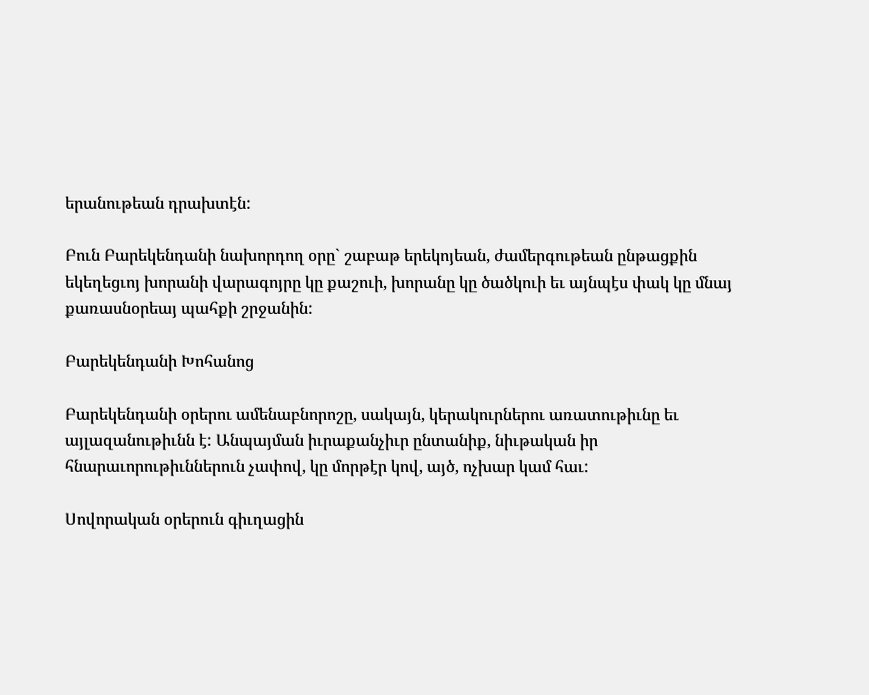երանութեան դրախտէն:

Բուն Բարեկենդանի նախորդող օրը` շաբաթ երեկոյեան, ժամերգութեան ընթացքին եկեղեցւոյ խորանի վարագոյրը կը քաշուի, խորանը կը ծածկուի եւ այնպէս փակ կը մնայ քառասնօրեայ պահքի շրջանին:

Բարեկենդանի Խոհանոց

Բարեկենդանի օրերու ամենաբնորոշը, սակայն, կերակուրներու առատութիւնը եւ այլազանութիւնն է: Անպայման իւրաքանչիւր ընտանիք, նիւթական իր հնարաւորութիւններուն չափով, կը մորթէր կով, այծ, ոչխար կամ հաւ:

Սովորական օրերուն գիւղացին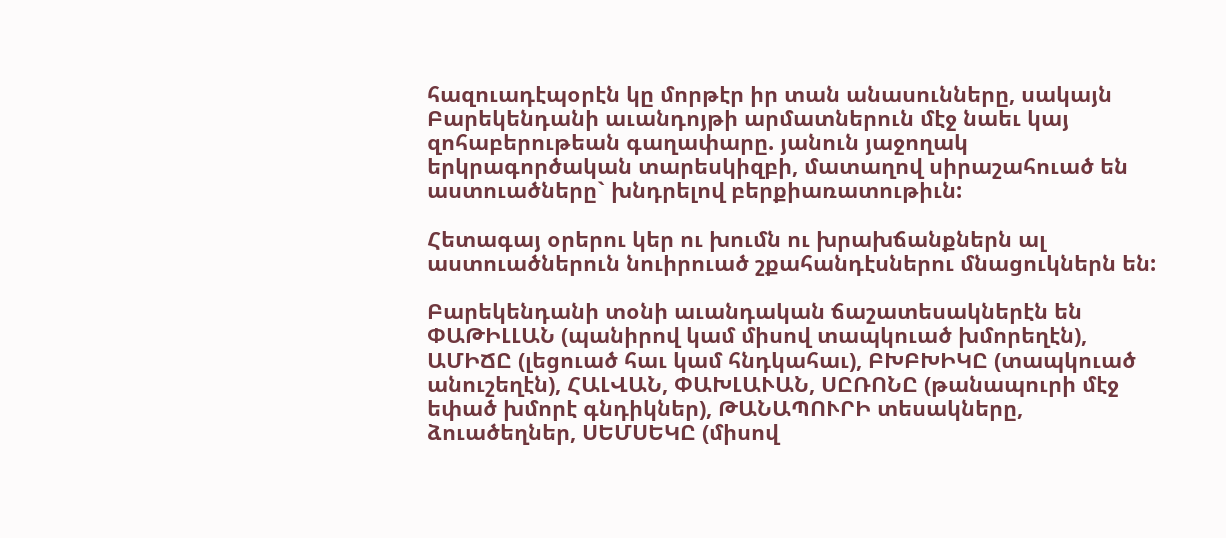հազուադէպօրէն կը մորթէր իր տան անասունները, սակայն Բարեկենդանի աւանդոյթի արմատներուն մէջ նաեւ կայ զոհաբերութեան գաղափարը. յանուն յաջողակ երկրագործական տարեսկիզբի, մատաղով սիրաշահուած են աստուածները` խնդրելով բերքիառատութիւն:

Հետագայ օրերու կեր ու խումն ու խրախճանքներն ալ աստուածներուն նուիրուած շքահանդէսներու մնացուկներն են:

Բարեկենդանի տօնի աւանդական ճաշատեսակներէն են ՓԱԹԻԼԼԱՆ (պանիրով կամ միսով տապկուած խմորեղէն), ԱՄԻՃԸ (լեցուած հաւ կամ հնդկահաւ), ԲԽԲԽԻԿԸ (տապկուած անուշեղէն), ՀԱԼՎԱՆ, ՓԱԽԼԱՒԱՆ, ՍԸՌՈՆԸ (թանապուրի մէջ եփած խմորէ գնդիկներ), ԹԱՆԱՊՈՒՐԻ տեսակները, ձուածեղներ, ՍԵՄՍԵԿԸ (միսով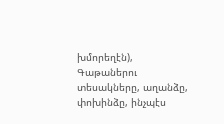խմորեղէն), Գաթաներու տեսակները, աղանձը, փոխինձը, ինչպէս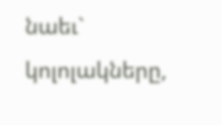նաեւ` կոլոլակները,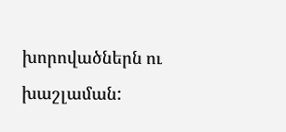խորովածներն ու խաշլաման: